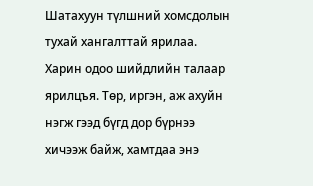Шатахуун түлшний хомсдолын тухай хангалттай ярилаа. Харин одоо шийдлийн талаар ярилцъя. Төр, иргэн, аж ахуйн нэгж гээд бүгд дор бүрнээ хичээж байж, хамтдаа энэ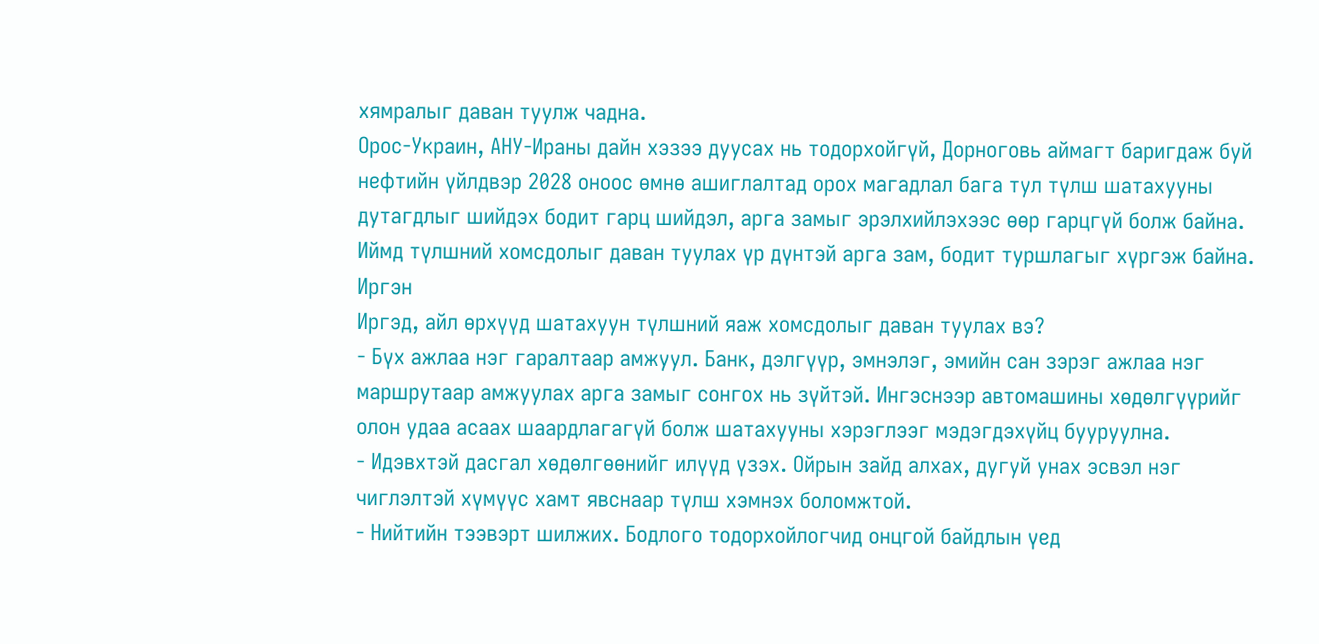хямралыг даван туулж чадна.
Орос-Украин, АНУ-Ираны дайн хэзээ дуусах нь тодорхойгүй, Дорноговь аймагт баригдаж буй нефтийн үйлдвэр 2028 оноос өмнө ашиглалтад орох магадлал бага тул түлш шатахууны дутагдлыг шийдэх бодит гарц шийдэл, арга замыг эрэлхийлэхээс өөр гарцгүй болж байна. Иймд түлшний хомсдолыг даван туулах үр дүнтэй арга зам, бодит туршлагыг хүргэж байна.
Иргэн
Иргэд, айл өрхүүд шатахуун түлшний яаж хомсдолыг даван туулах вэ?
- Бүх ажлаа нэг гаралтаар амжуул. Банк, дэлгүүр, эмнэлэг, эмийн сан зэрэг ажлаа нэг маршрутаар амжуулах арга замыг сонгох нь зүйтэй. Ингэснээр автомашины хөдөлгүүрийг олон удаа асаах шаардлагагүй болж шатахууны хэрэглээг мэдэгдэхүйц бууруулна.
- Идэвхтэй дасгал хөдөлгөөнийг илүүд үзэх. Ойрын зайд алхах, дугуй унах эсвэл нэг чиглэлтэй хүмүүс хамт явснаар түлш хэмнэх боломжтой.
- Нийтийн тээвэрт шилжих. Бодлого тодорхойлогчид онцгой байдлын үед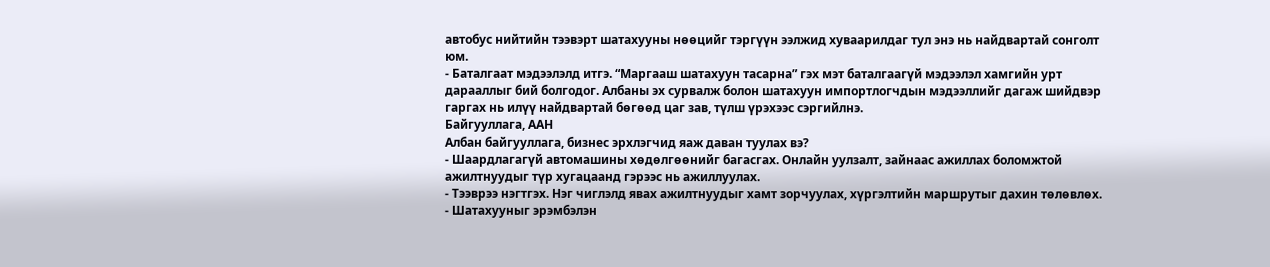автобус нийтийн тээвэрт шатахууны нөөцийг тэргүүн ээлжид хуваарилдаг тул энэ нь найдвартай сонголт юм.
- Баталгаат мэдээлэлд итгэ. “Маргааш шатахуун тасарна” гэх мэт баталгаагүй мэдээлэл хамгийн урт дарааллыг бий болгодог. Албаны эх сурвалж болон шатахуун импортлогчдын мэдээллийг дагаж шийдвэр гаргах нь илүү найдвартай бөгөөд цаг зав, түлш үрэхээс сэргийлнэ.
Байгууллага, ААН
Албан байгууллага, бизнес эрхлэгчид яаж даван туулах вэ?
- Шаардлагагүй автомашины хөдөлгөөнийг багасгах. Онлайн уулзалт, зайнаас ажиллах боломжтой ажилтнуудыг түр хугацаанд гэрээс нь ажиллуулах.
- Тээврээ нэгтгэх. Нэг чиглэлд явах ажилтнуудыг хамт зорчуулах, хүргэлтийн маршрутыг дахин төлөвлөх.
- Шатахууныг эрэмбэлэн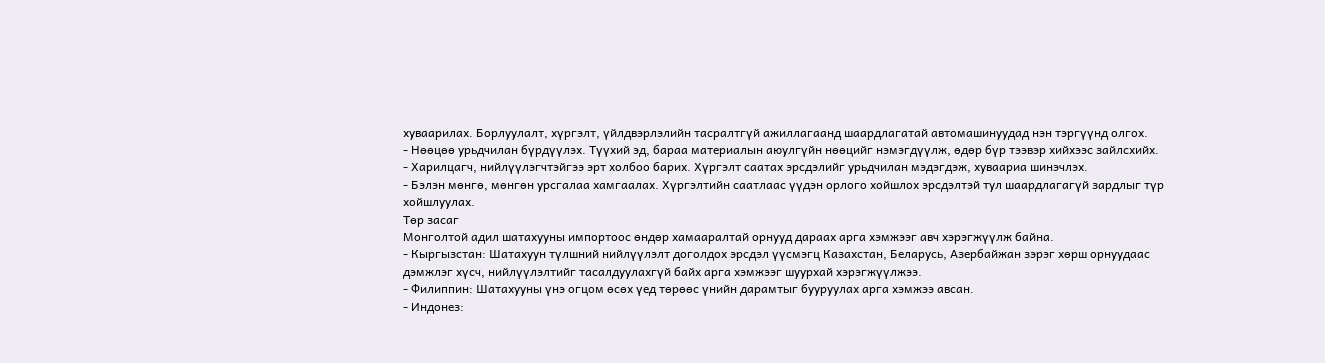хуваарилах. Борлуулалт, хүргэлт, үйлдвэрлэлийн тасралтгүй ажиллагаанд шаардлагатай автомашинуудад нэн тэргүүнд олгох.
- Нөөцөө урьдчилан бүрдүүлэх. Түүхий эд, бараа материалын аюулгүйн нөөцийг нэмэгдүүлж, өдөр бүр тээвэр хийхээс зайлсхийх.
- Харилцагч, нийлүүлэгчтэйгээ эрт холбоо барих. Хүргэлт саатах эрсдэлийг урьдчилан мэдэгдэж, хуваариа шинэчлэх.
- Бэлэн мөнгө, мөнгөн урсгалаа хамгаалах. Хүргэлтийн саатлаас үүдэн орлого хойшлох эрсдэлтэй тул шаардлагагүй зардлыг түр хойшлуулах.
Төр засаг
Монголтой адил шатахууны импортоос өндөр хамааралтай орнууд дараах арга хэмжээг авч хэрэгжүүлж байна.
- Кыргызстан: Шатахуун түлшний нийлүүлэлт доголдох эрсдэл үүсмэгц Казахстан, Беларусь, Азербайжан зэрэг хөрш орнуудаас дэмжлэг хүсч, нийлүүлэлтийг тасалдуулахгүй байх арга хэмжээг шуурхай хэрэгжүүлжээ.
- Филиппин: Шатахууны үнэ огцом өсөх үед төрөөс үнийн дарамтыг бууруулах арга хэмжээ авсан.
- Индонез: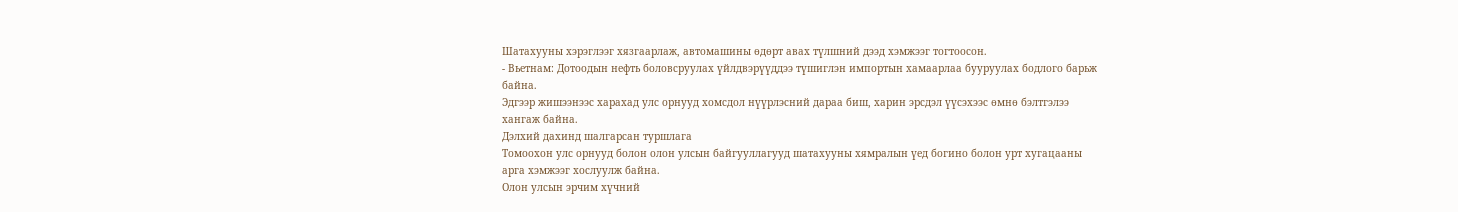Шатахууны хэрэглээг хязгаарлаж, автомашины өдөрт авах түлшний дээд хэмжээг тогтоосон.
- Вьетнам: Дотоодын нефть боловсруулах үйлдвэрүүддээ түшиглэн импортын хамаарлаа бууруулах бодлого барьж байна.
Эдгээр жишээнээс харахад улс орнууд хомсдол нүүрлэсний дараа биш, харин эрсдэл үүсэхээс өмнө бэлтгэлээ хангаж байна.
Дэлхий дахинд шалгарсан туршлага
Томоохон улс орнууд болон олон улсын байгууллагууд шатахууны хямралын үед богино болон урт хугацааны арга хэмжээг хослуулж байна.
Олон улсын эрчим хүчний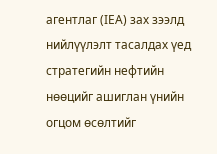агентлаг (IEA) зах зээлд нийлүүлэлт тасалдах үед стратегийн нефтийн нөөцийг ашиглан үнийн огцом өсөлтийг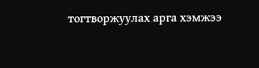тогтворжуулах арга хэмжээ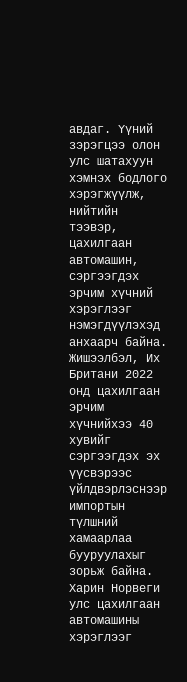авдаг. Үүний зэрэгцээ олон улс шатахуун хэмнэх бодлого хэрэгжүүлж, нийтийн тээвэр, цахилгаан автомашин, сэргээгдэх эрчим хүчний хэрэглээг нэмэгдүүлэхэд анхаарч байна.
Жишээлбэл, Их Британи 2022 онд цахилгаан эрчим хүчнийхээ 40 хувийг сэргээгдэх эх үүсвэрээс үйлдвэрлэснээр импортын түлшний хамаарлаа бууруулахыг зорьж байна. Харин Норвеги улс цахилгаан автомашины хэрэглээг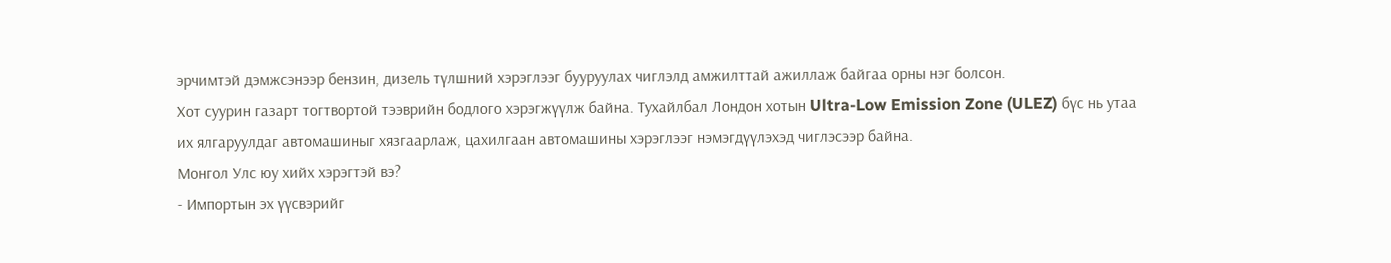эрчимтэй дэмжсэнээр бензин, дизель түлшний хэрэглээг бууруулах чиглэлд амжилттай ажиллаж байгаа орны нэг болсон.
Хот суурин газарт тогтвортой тээврийн бодлого хэрэгжүүлж байна. Тухайлбал Лондон хотын Ultra-Low Emission Zone (ULEZ) бүс нь утаа их ялгаруулдаг автомашиныг хязгаарлаж, цахилгаан автомашины хэрэглээг нэмэгдүүлэхэд чиглэсээр байна.
Монгол Улс юу хийх хэрэгтэй вэ?
- Импортын эх үүсвэрийг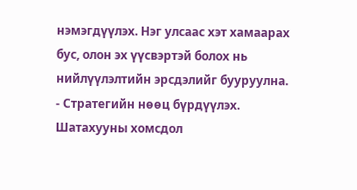нэмэгдүүлэх. Нэг улсаас хэт хамаарах бус, олон эх үүсвэртэй болох нь нийлүүлэлтийн эрсдэлийг бууруулна.
- Стратегийн нөөц бүрдүүлэх. Шатахууны хомсдол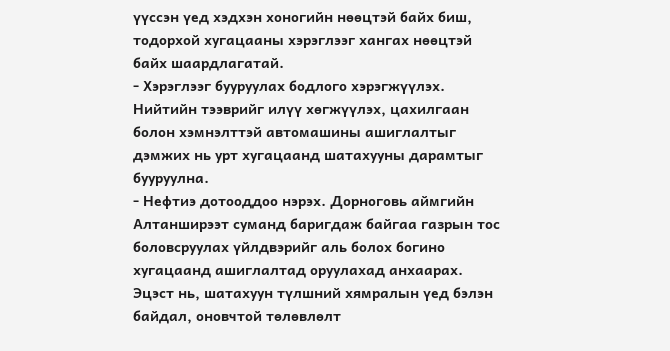үүссэн үед хэдхэн хоногийн нөөцтэй байх биш, тодорхой хугацааны хэрэглээг хангах нөөцтэй байх шаардлагатай.
- Хэрэглээг бууруулах бодлого хэрэгжүүлэх. Нийтийн тээврийг илүү хөгжүүлэх, цахилгаан болон хэмнэлттэй автомашины ашиглалтыг дэмжих нь урт хугацаанд шатахууны дарамтыг бууруулна.
- Нефтиэ дотооддоо нэрэх. Дорноговь аймгийн Алтанширээт суманд баригдаж байгаа газрын тос боловсруулах үйлдвэрийг аль болох богино хугацаанд ашиглалтад оруулахад анхаарах.
Эцэст нь, шатахуун түлшний хямралын үед бэлэн байдал, оновчтой төлөвлөлт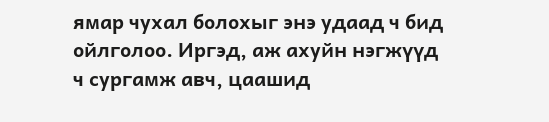ямар чухал болохыг энэ удаад ч бид ойлголоо. Иргэд, аж ахуйн нэгжүүд ч сургамж авч, цаашид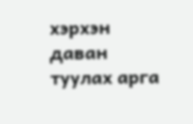хэрхэн даван туулах арга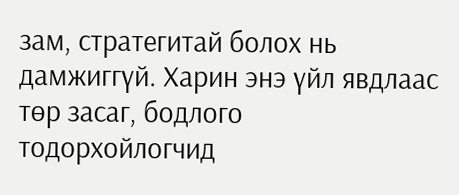зам, стратегитай болох нь дамжиггүй. Харин энэ үйл явдлаас төр засаг, бодлого тодорхойлогчид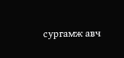сургамж авч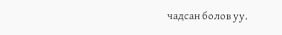чадсан болов уу.